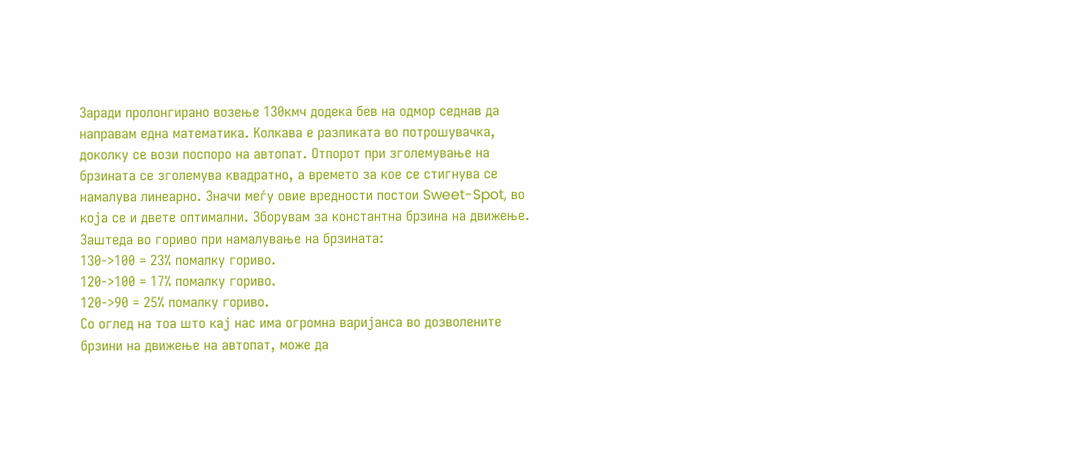Заради пролонгирано возење 130кмч додека бев на одмор седнав да направам една математика. Колкава е разликата во потрошувачка, доколку се вози поспоро на автопат. Отпорот при зголемување на брзината се зголемува квадратно, а времето за кое се стигнува се намалува линеарно. Значи меѓу овие вредности постои Sweet-Spot, во која се и двете оптимални. Зборувам за константна брзина на движење.
Заштеда во гориво при намалување на брзината:
130->100 = 23% помалку гориво.
120->100 = 17% помалку гориво.
120->90 = 25% помалку гориво.
Со оглед на тоа што кај нас има огромна варијанса во дозволените брзини на движење на автопат, може да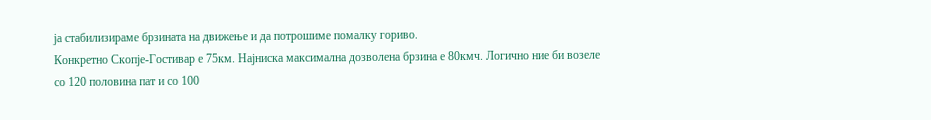ја стабилизираме брзината на движење и да потрошиме помалку гориво.
Конкретно Скопје-Гостивар е 75км. Најниска максимална дозволена брзина е 80кмч. Логично ние би возеле со 120 половина пат и со 100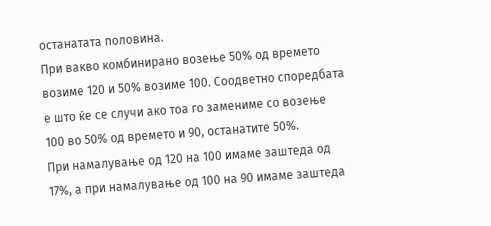останатата половина.
При вакво комбинирано возење 50% од времето возиме 120 и 50% возиме 100. Соодветно споредбата е што ќе се случи ако тоа го замениме со возење 100 во 50% од времето и 90, останатите 50%.
При намалување од 120 на 100 имаме заштеда од 17%, а при намалување од 100 на 90 имаме заштеда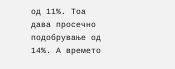од 11%. Тоа дава просечно подобрување од 14%. А времето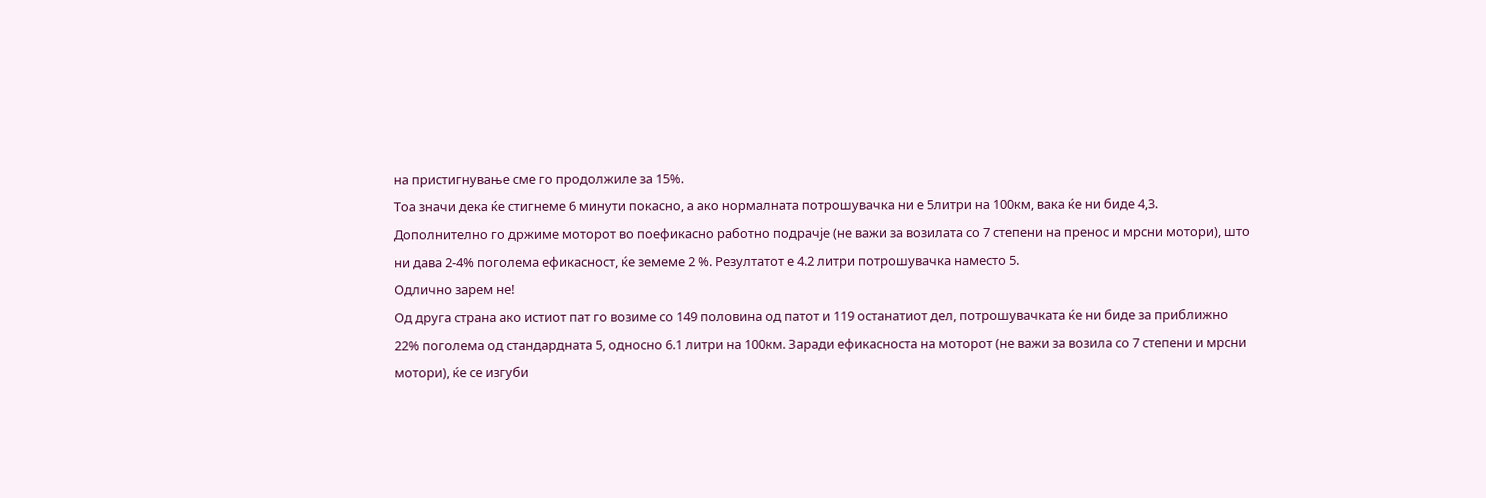на пристигнување сме го продолжиле за 15%.
Тоа значи дека ќе стигнеме 6 минути покасно, а ако нормалната потрошувачка ни е 5литри на 100км, вака ќе ни биде 4,3.
Дополнително го држиме моторот во поефикасно работно подрачје (не важи за возилата со 7 степени на пренос и мрсни мотори), што ни дава 2-4% поголема ефикасност, ќе земеме 2 %. Резултатот е 4.2 литри потрошувачка наместо 5.
Одлично зарем не!
Од друга страна ако истиот пат го возиме со 149 половина од патот и 119 останатиот дел, потрошувачката ќе ни биде за приближно 22% поголема од стандардната 5, односно 6.1 литри на 100км. Заради ефикасноста на моторот (не важи за возила со 7 степени и мрсни мотори), ќе се изгуби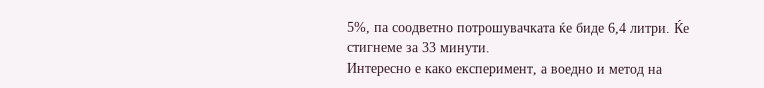5%, па соодветно потрошувачката ќе биде 6,4 литри. Ќе стигнеме за 33 минути.
Интересно е како експеримент, а воедно и метод на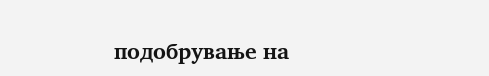подобрување на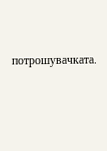потрошувачката.